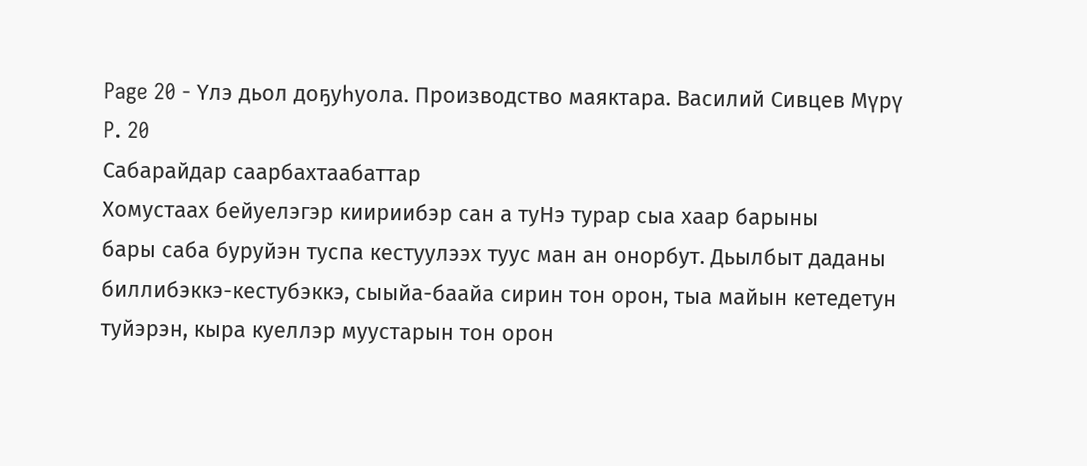Page 20 - Үлэ дьол доҕуһуола. Производство маяктара. Василий Сивцев Мүрү
P. 20
Сабарайдар саарбахтаабаттар
Хомустаах бейуелэгэр киириибэр сан а туНэ турар сыа хаар барыны
бары саба буруйэн туспа кестуулээх туус ман ан онорбут. Дьылбыт даданы
биллибэккэ-кестубэккэ, сыыйа-баайа сирин тон орон, тыа майын кетедетун
туйэрэн, кыра куеллэр муустарын тон орон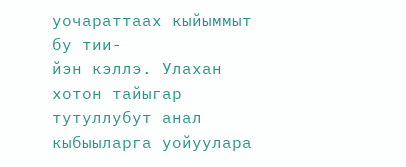уочараттаах кыйыммыт бу тии-
йэн кэллэ. Улахан хотон тайыгар тутуллубут анал кыбыыларга уойуулара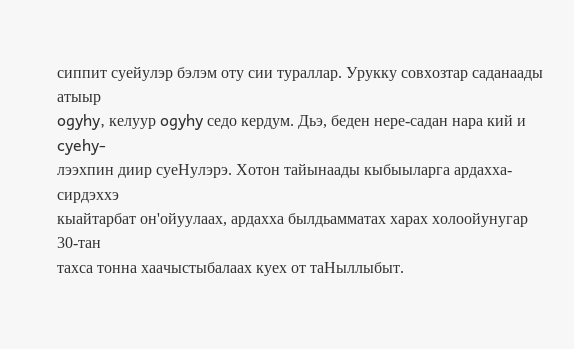сиппит суейулэр бэлэм оту сии тураллар. Урукку совхозтар саданаады атыыр
ogyhy, келуур ogyhy седо кердум. Дьэ, беден нере-садан нара кий и cyehy-
лээхпин диир суеНулэрэ. Хотон тайынаады кыбыыларга ардахха-сирдэххэ
кыайтарбат он'ойуулаах, ардахха былдьамматах харах холоойунугар 30-тан
тахса тонна хаачыстыбалаах куех от таНыллыбыт.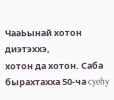ЧааЬынай хотон диэтэххэ,
хотон да хотон. Саба бырахтахха 50-ча cyehy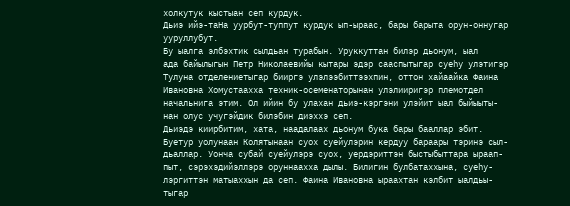холкутук кыстыан сеп курдук.
Дьиэ ийэ-таНа уурбут-туппут курдук ып-ыраас, бары барыта орун-оннугар
ууруллубут.
Бу ыалга элбэхтик сылдьан турабын. Уруккуттан билэр дьонум, ыал
ада байылыгын Петр Николаевийы кытары эдэр сааспытыгар cyehy улэтигэр
Тулуна отделениетыгар бииргэ улэлээбиттээхпин, оттон хайаайка Фаина
Ивановна Хомустаахха техник-осеменаторынан улэлииригэр племотдел
начальнига этим. Ол ийин бу улахан дьиэ-кэргэни улэйит ыал быйыыты-
нан олус учугэйдик билэбин диэххэ сеп.
Дьиэдэ киирбитим, хата, наадалаах дьонум бука бары бааллар эбит.
Буетур уолунаан Колятынаан суох суейулэрин кердуу бараары тэринэ сыл-
дьаллар. Уонча субай суейулэрэ суох, уердэриттэн быстыбыттара ыраап-
пыт, сэрэхэдийэллэрэ оруннаахха дылы. Билигин булбатаххына, cyehy-
лэргиттэн матыаххын да сеп. Фаина Ивановна ыраахтан кэлбит ыалдьы-
тыгар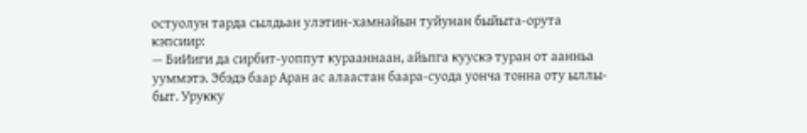остуолун тарда сылдьан улэтин-хамнайын туйунан быйыта-орута
кэпсиир:
— БиИиги да сирбит-уоппут курааннаан, айьпга куускэ туран от аанньа
ууммэтэ. Эбэдэ баар Аран ас алаастан баара-суода уонча тонна оту ыллы-
быт. Урукку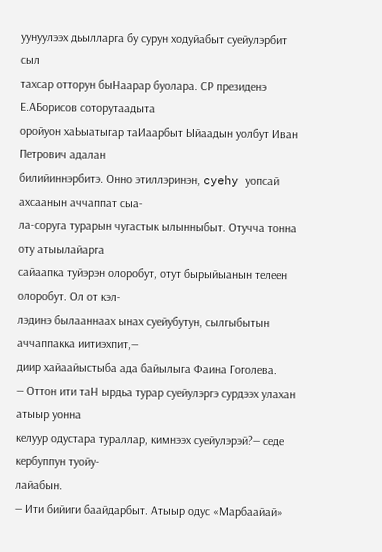уунуулээх дьылларга бу сурун ходуйабыт суейулэрбит сыл
тахсар отторун быНаарар буолара. СР президенэ Е.АБорисов соторутаадыта
оройуон хаЬыатыгар таИаарбыт Ыйаадын уолбут Иван Петрович адалан
билийиннэрбитэ. Онно этиллэринэн, cyehy уопсай ахсаанын аччаппат сыа-
ла-соруга турарын чугастык ылынныбыт. Отучча тонна оту атыылайарга
сайаапка туйэрэн олоробут, отут бырыйыанын телеен олоробут. Ол от кэл-
лэдинэ былааннаах ынах суейубутун, сылгыбытын аччаппакка иитиэхпит,—
диир хайаайыстыба ада байылыга Фаина Гоголева.
— Оттон ити таН ырдьа турар суейулэргэ сурдээх улахан атыыр уонна
келуур одустара тураллар, кимнээх суейулэрэй?— седе кербуппун туойу-
лайабын.
— Ити бийиги баайдарбыт. Атыыр одус «Марбаайай»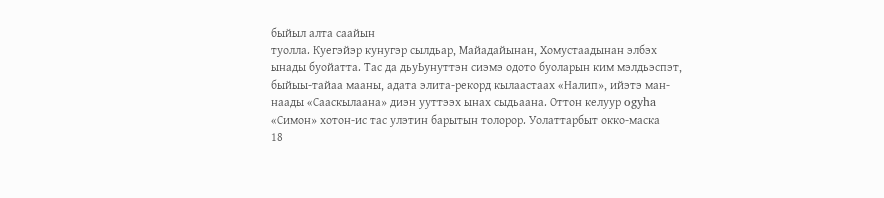быйыл алта саайын
туолла. Куегэйэр кунугэр сылдьар, Майадайынан, Хомустаадынан элбэх
ынады буойатта. Тас да дьуЬунуттэн сиэмэ одото буоларын ким мэлдьэспэт,
быйыы-тайаа мааны, адата элита-рекорд кылаастаах «Налип», ийэтэ ман-
наады «Сааскылаана» диэн ууттээх ынах сыдьаана. Оттон келуур ogyha
«Симон» хотон-ис тас улэтин барытын толорор. Уолаттарбыт окко-маска
18